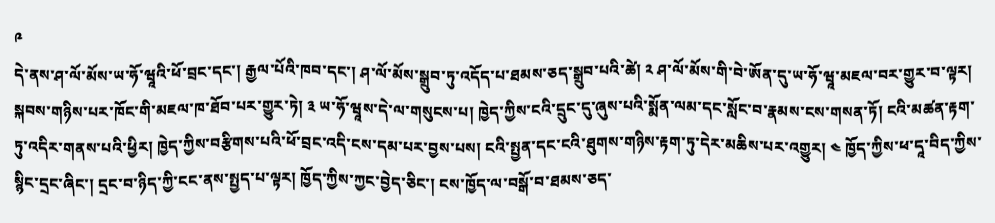༩
དེ་ནས་ཤ་ལོ་མོས་ཡ་ཧོ་ཝཱའི་ཕོ་བྲང་དང་། རྒྱལ་པོའི་ཁབ་དང་། ཤ་ལོ་མོས་སྒྲུབ་ཏུ་འདོད་པ་ཐམས་ཅད་སྒྲུབ་པའི་ཚེ། ༢ ཤ་ལོ་མོས་གི་བེ་ཨོན་དུ་ཡ་ཧོ་ཝཱ་མཇལ་བར་གྱུར་བ་ལྟར། སྐབས་གཉིས་པར་ཁོང་གི་མཇལ་ཁ་ཐོབ་པར་གྱུར་ཏེ། ༣ ཡ་ཧོ་ཝཱས་དེ་ལ་གསུངས་པ། ཁྱེད་ཀྱིས་ངའི་དྲུང་དུ་ཞུས་པའི་སྨོན་ལམ་དང་སློང་བ་རྣམས་ངས་གསན་ཏོ། ངའི་མཚན་རྟག་ཏུ་འདིར་གནས་པའི་ཕྱིར། ཁྱེད་ཀྱིས་བརྩིགས་པའི་ཕོ་བྲང་འདི་ངས་དམ་པར་བྱས་པས། ངའི་སྤྱན་དང་ངའི་ཐུགས་གཉིས་རྟག་ཏུ་དེར་མཆིས་པར་འགྱུར། ༤ ཁྱོད་ཀྱིས་ཕ་དཱ་བིད་ཀྱིས་སྙིང་དྲང་ཞིང་། དྲང་བ་ཉིད་ཀྱི་ངང་ནས་སྤྱད་པ་ལྟར། ཁྱོད་ཀྱིས་ཀྱང་བྱེད་ཅིང་། ངས་ཁྱོད་ལ་བསྒོ་བ་ཐམས་ཅད་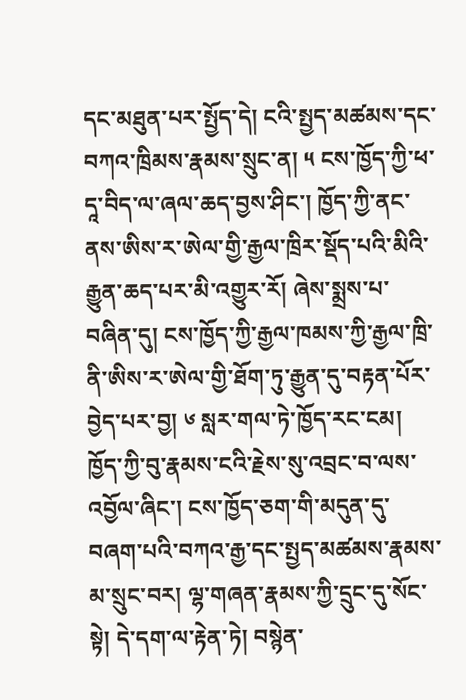དང་མཐུན་པར་སྤྱོད་དེ། ངའི་སྤྱད་མཚམས་དང་བཀའ་ཁྲིམས་རྣམས་སྲུང་ན། ༥ ངས་ཁྱོད་ཀྱི་ཕ་དཱ་བིད་ལ་ཞལ་ཆད་བྱས་ཤིང་། ཁྱོད་ཀྱི་ནང་ནས་ཨིས་ར་ཨེལ་གྱི་རྒྱལ་ཁྲིར་སྡོད་པའི་མིའི་རྒྱུན་ཆད་པར་མི་འགྱུར་རོ། ཞེས་སྨྲས་པ་བཞིན་དུ། ངས་ཁྱོད་ཀྱི་རྒྱལ་ཁམས་ཀྱི་རྒྱལ་ཁྲི་ནི་ཨིས་ར་ཨེལ་གྱི་ཐོག་ཏུ་རྒྱུན་དུ་བརྟན་པོར་བྱེད་པར་བྱ། ༦ སླར་གལ་ཏེ་ཁྱོད་རང་ངམ། ཁྱོད་ཀྱི་བུ་རྣམས་ངའི་རྗེས་སུ་འབྲང་བ་ལས་འབྱོལ་ཞིང་། ངས་ཁྱོད་ཅག་གི་མདུན་དུ་བཞག་པའི་བཀའ་རྒྱ་དང་སྤྱད་མཚམས་རྣམས་མ་སྲུང་བར། ལྷ་གཞན་རྣམས་ཀྱི་དྲུང་དུ་སོང་སྟེ། དེ་དག་ལ་རྟེན་ཏེ། བསྙེན་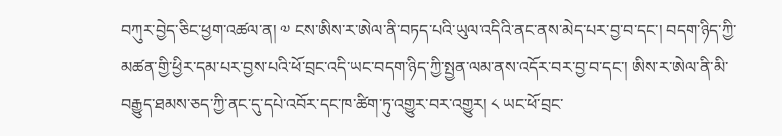བཀུར་བྱེད་ཅིང་ཕྱག་འཚལ་ན། ༧ ངས་ཨིས་ར་ཨེལ་ནི་བཏད་པའི་ཡུལ་འདིའི་ནང་ནས་མེད་པར་བྱ་བ་དང་། བདག་ཉིད་ཀྱི་མཚན་གྱི་ཕྱིར་དམ་པར་བྱས་པའི་ཕོ་བྲང་འདི་ཡང་བདག་ཉིད་ཀྱི་སྤྱན་ལམ་ནས་འདོར་བར་བྱ་བ་དང་། ཨིས་ར་ཨེལ་ནི་མི་བརྒྱུད་ཐམས་ཅད་ཀྱི་ནང་དུ་དཔེ་འབོར་དང་ཁ་ཚིག་ཏུ་འགྱུར་བར་འགྱུར། ༨ ཡང་ཕོ་བྲང་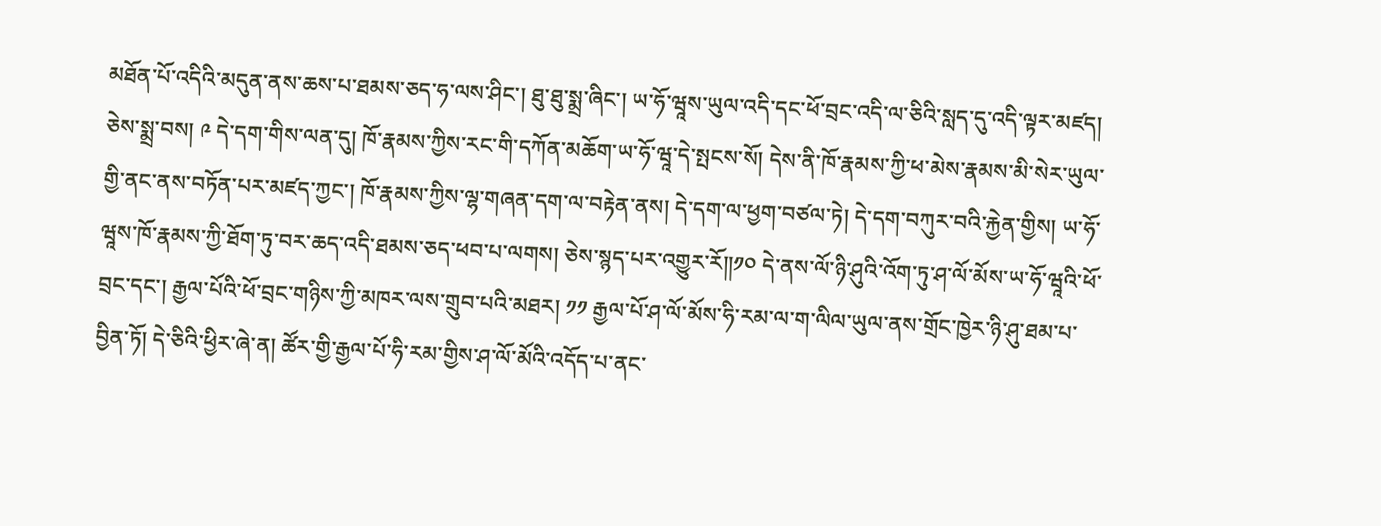མཐོན་པོ་འདིའི་མདུན་ནས་ཆས་པ་ཐམས་ཅད་ཧ་ལས་ཤིང་། ཐུ་ཐུ་སྨྲ་ཞིང་། ཡ་ཧོ་ཝཱས་ཡུལ་འདི་དང་ཕོ་བྲང་འདི་ལ་ཅིའི་སླད་དུ་འདི་ལྟར་མཛད། ཅེས་སྨྲ་བས། ༩ དེ་དག་གིས་ལན་དུ། ཁོ་རྣམས་ཀྱིས་རང་གི་དཀོན་མཆོག་ཡ་ཧོ་ཝཱ་དེ་སྤངས་སོ། དེས་ནི་ཁོ་རྣམས་ཀྱི་ཕ་མེས་རྣམས་མི་སེར་ཡུལ་གྱི་ནང་ནས་བཏོན་པར་མཛད་ཀྱང་། ཁོ་རྣམས་ཀྱིས་ལྷ་གཞན་དག་ལ་བརྟེན་ནས། དེ་དག་ལ་ཕྱག་བཙལ་ཏེ། དེ་དག་བཀུར་བའི་རྐྱེན་གྱིས། ཡ་ཧོ་ཝཱས་ཁོ་རྣམས་ཀྱི་ཐོག་ཏུ་བར་ཆད་འདི་ཐམས་ཅད་ཕབ་པ་ལགས། ཅེས་སྙད་པར་འགྱུར་རོ༎༡༠ དེ་ནས་ལོ་ཉི་ཤུའི་འོག་ཏུ་ཤ་ལོ་མོས་ཡ་ཧོ་ཝཱའི་ཕོ་བྲང་དང་། རྒྱལ་པོའི་ཕོ་བྲང་གཉིས་ཀྱི་མཁར་ལས་གྲུབ་པའི་མཐར། ༡༡ རྒྱལ་པོ་ཤ་ལོ་མོས་ཧི་རམ་ལ་ག་ལིལ་ཡུལ་ནས་གྲོང་ཁྱེར་ཉི་ཤུ་ཐམ་པ་བྱིན་ཏོ། དེ་ཅིའི་ཕྱིར་ཞེ་ན། ཚོར་གྱི་རྒྱལ་པོ་ཧི་རམ་གྱིས་ཤ་ལོ་མོའི་འདོད་པ་ནང་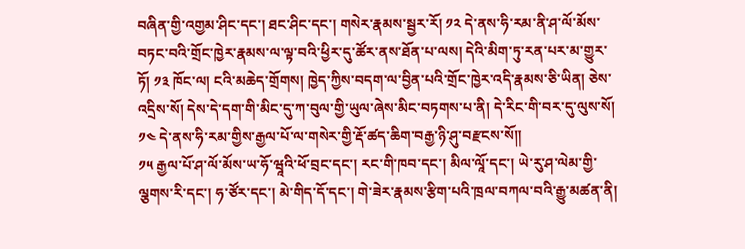བཞིན་གྱི་འགྱམ་ཤིང་དང་། ཐང་ཤིང་དང་། གསེར་རྣམས་སྦྱར་རོ། ༡༢ དེ་ནས་ཧི་རམ་ནི་ཤ་ལོ་མོས་བཏང་བའི་གྲོང་ཁྱེར་རྣམས་ལ་ལྟ་བའི་ཕྱིར་དུ་ཚོར་ནས་ཐོན་པ་ལས། དེའི་མིག་ཏུ་རན་པར་མ་གྱུར་ཏོ། ༡༣ ཁོང་ལ། ངའི་མཆེད་གྲོགས། ཁྱེད་ཀྱིས་བདག་ལ་བྱིན་པའི་གྲོང་ཁྱེར་འདི་རྣམས་ཅི་ཡིན། ཅེས་འདྲིས་སོ། དེས་དེ་དག་གི་མིང་དུ་ཀ་བུལ་གྱི་ཡུལ་ཞེས་མིང་བཏགས་པ་ནི། དེ་རིང་གི་བར་དུ་ལུས་སོ། ༡༤ དེ་ནས་ཧི་རམ་གྱིས་རྒྱལ་པོ་ལ་གསེར་གྱི་རྡོ་ཚད་ཆིག་བརྒྱ་ཉི་ཤུ་བརྫངས་སོ༎
༡༥ རྒྱལ་པོ་ཤ་ལོ་མོས་ཡ་ཧོ་ཝཱའི་ཕོ་བྲང་དང་། རང་གི་ཁབ་དང་། མིལ་ལཱོ་དང་། ཡེ་རུ་ཤ་ལེམ་གྱི་ལྕགས་རི་དང་། ཧ་ཙོར་དང་། མེ་གིད་དོ་དང་། གེ་ཟེར་རྣམས་རྩིག་པའི་ཁྲལ་བཀལ་བའི་རྒྱུ་མཚན་ནི།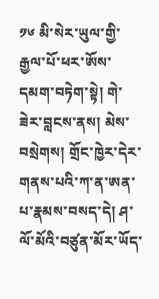༡༦ མི་སེར་ཡུལ་གྱི་རྒྱལ་པོ་ཕར་ཨོས་དམག་བཏེག་སྟེ། གེ་ཟེར་བླངས་ནས། མེས་བསྲེགས། གྲོང་ཁྱེར་དེར་གནས་པའི་ཀ་ན་ཨན་པ་རྣམས་བསད་དེ། ཤ་ལོ་མོའི་བཙུན་མོར་ཡོད་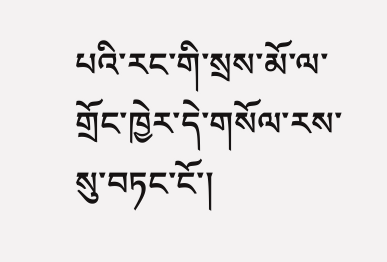པའི་རང་གི་སྲས་མོ་ལ་གྲོང་ཁྱེར་དེ་གསོལ་རས་སུ་བཏང་ངོ་།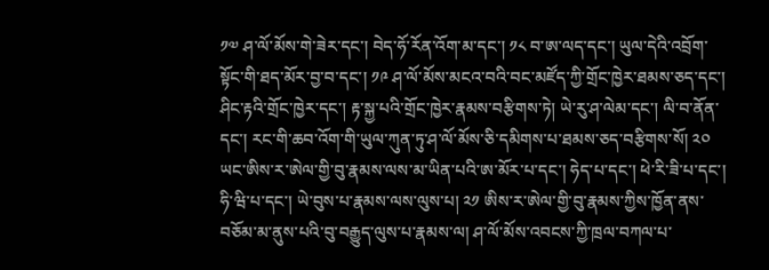༡༧ ཤ་ལོ་མོས་གེ་ཟེར་དང་། བེད་ཧོ་རོན་འོག་མ་དང་། ༡༨ བ་ཨ་ལད་དང་། ཡུལ་དེའི་འབྲོག་སྟོང་གི་ཐད་མོར་བྱ་བ་དང་། ༡༩ ཤ་ལོ་མོས་མངའ་བའི་བང་མཛོད་ཀྱི་གྲོང་ཁྱེར་ཐམས་ཅད་དང་། ཤིང་རྟའི་གྲོང་ཁྱེར་དང་། རྟ་སྐྱ་པའི་གྲོང་ཁྱེར་རྣམས་བརྩིགས་ཏེ། ཡེ་རུ་ཤ་ལེམ་དང་། ལི་བ་ནོན་དང་། རང་གི་ཆབ་འོག་གི་ཡུལ་ཀུན་ཏུ་ཤ་ལོ་མོས་ཅི་དམིགས་པ་ཐམས་ཅད་བརྩིགས་སོ། ༢༠ ཡང་ཨིས་ར་ཨེལ་གྱི་བུ་རྣམས་ལས་མ་ཡིན་པའི་ཨ་མོར་པ་དང་། ཧེད་པ་དང་། ཕེ་རི་ཟི་པ་དང་། ཧི་ཝི་པ་དང་། ཡེ་བུས་པ་རྣམས་ལས་ལུས་པ། ༢༡ ཨིས་ར་ཨེལ་གྱི་བུ་རྣམས་ཀྱིས་ཁྱོན་ནས་བཅོམ་མ་ནུས་པའི་བུ་བརྒྱུད་ལུས་པ་རྣམས་ལ། ཤ་ལོ་མོས་འབངས་ཀྱི་ཁྲལ་བཀལ་པ་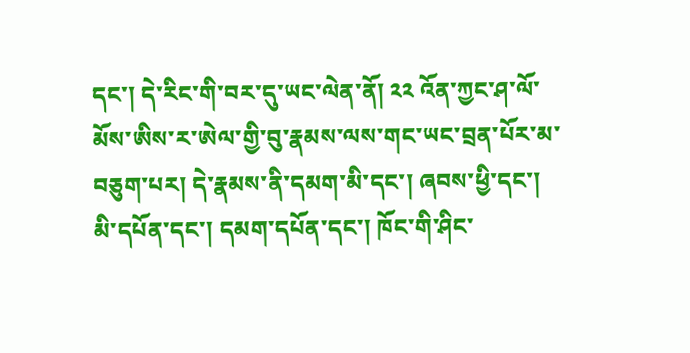དང་། དེ་རིང་གི་བར་དུ་ཡང་ལེན་ནོ། ༢༢ འོན་ཀྱང་ཤ་ལོ་མོས་ཨིས་ར་ཨེལ་གྱི་བུ་རྣམས་ལས་གང་ཡང་བྲན་པོར་མ་བཅུག་པར། དེ་རྣམས་ནི་དམག་མི་དང་། ཞབས་ཕྱི་དང་། མི་དཔོན་དང་། དམག་དཔོན་དང་། ཁོང་གི་ཤིང་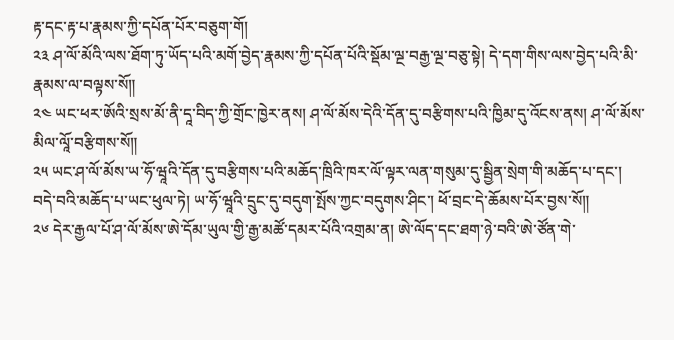རྟ་དང་རྟ་པ་རྣམས་ཀྱི་དཔོན་པོར་བཅུག་གོ།
༢༣ ཤ་ལོ་མོའི་ལས་ཐོག་ཏུ་ཡོད་པའི་མགོ་བྱེད་རྣམས་ཀྱི་དཔོན་པོའི་སྡོམ་ལྔ་བརྒྱ་ལྔ་བཅུ་སྟེ། དེ་དག་གིས་ལས་བྱེད་པའི་མི་རྣམས་ལ་བལྟས་སོ༎
༢༤ ཡང་ཕར་ཨོའི་སྲས་མོ་ནི་དཱ་བིད་ཀྱི་གྲོང་ཁྱེར་ནས། ཤ་ལོ་མོས་དེའི་དོན་དུ་བརྩིགས་པའི་ཁྱིམ་དུ་འོངས་ནས། ཤ་ལོ་མོས་མིལ་ལཱོ་བརྩིགས་སོ༎
༢༥ ཡང་ཤ་ལོ་མོས་ཡ་ཧོ་ཝཱའི་དོན་དུ་བརྩིགས་པའི་མཆོད་ཁྲིའི་ཁར་ལོ་ལྟར་ལན་གསུམ་དུ་སྦྱིན་སྲེག་གི་མཆོད་པ་དང་། བདེ་བའི་མཆོད་པ་ཡང་ཕུལ་ཏེ། ཡ་ཧོ་ཝཱའི་དྲུང་དུ་བདུག་སྤོས་ཀྱང་བདུགས་ཤིང་། ཕོ་བྲང་དེ་ཆོམས་པོར་བྱས་སོ༎
༢༦ དེར་རྒྱལ་པོ་ཤ་ལོ་མོས་ཨེ་དོམ་ཡུལ་གྱི་རྒྱ་མཚོ་དམར་པོའི་འགྲམ་ན། ཨེ་ལོད་དང་ཐག་ཉེ་བའི་ཨེ་ཙོན་གེ་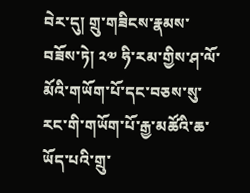བེར་དུ། གྲུ་གཟིངས་རྣམས་བཟོས་ཏེ། ༢༧ ཧི་རམ་གྱིས་ཤ་ལོ་མོའི་གཡོག་པོ་དང་བཅས་སུ་རང་གི་གཡོག་པོ་རྒྱ་མཚོའི་ཆ་ཡོད་པའི་གྲུ་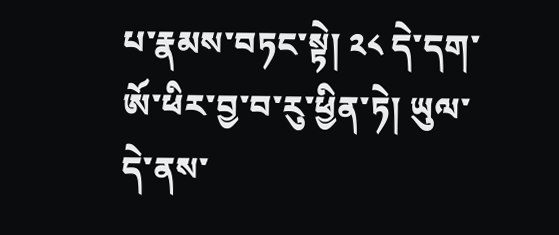པ་རྣམས་བཏང་སྟེ། ༢༨ དེ་དག་ཨོ་ཕིར་བྱ་བ་རུ་ཕྱིན་ཏེ། ཡུལ་དེ་ནས་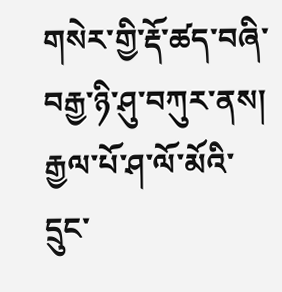གསེར་གྱི་རྡོ་ཚད་བཞི་བརྒྱ་ཉི་ཤུ་བཀུར་ནས། རྒྱལ་པོ་ཤ་ལོ་མོའི་དྲུང་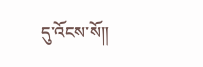དུ་འོངས་སོ༎